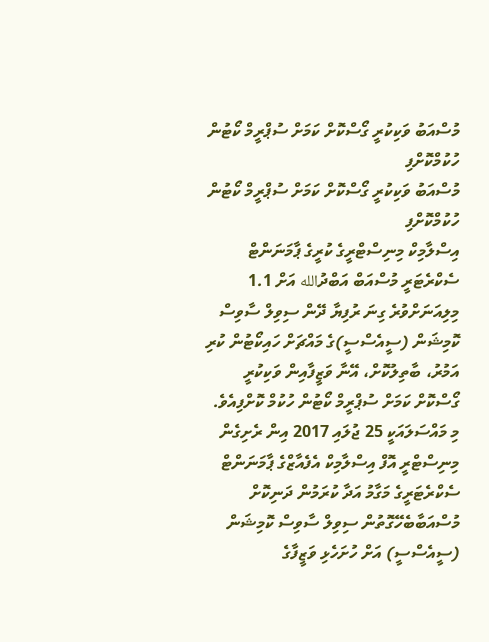މުސްއަބު ވަކިކުރީ ގޯސްކޮށް ކަމަށް ސުޕްރީމް ކޯޓުން ހުކުމްކޮށްފި
މުސްއަބު ވަކިކުރީ ގޯސްކޮށް ކަމަށް ސުޕްރީމް ކޯޓުން ހުކުމްކޮށްފި
އިސްލާމިކް މިނިސްޓްރީގެ ކުރީގެ ޕާމަނަންޓް ސެކްރެޓަރީ މުސްއަބް އަބްދުالله އަށް 1.1 މިލިއަނަށްވުރެ ގިނަ ރުފިޔާ ދޭން ސިވިލް ސާވިސް ކޮމިޝަން (ސީއެސްސީ)ގެ މައްޗަށް ހައިކޯޓުން ކުރި އަމުރު، ބާތިލުކޮށް، އޭނާ ވަޒީފާއިން ވަކިކުރީ ގޯސްކޮށް ކަމަށް ސުޕްރީމް ކޯޓުން ހުކުމް ކޮށްފިއެވެ.
މި މައްސަލައަކީ 25 ޖުލައި 2017 އިން ރެށިގެން މިނިސްޓްރީ އޮފް އިސްލާމިކް އެފެއާޒްގެ ޕާމަނަންޓް ސެކްރެޓަރީގެ މަގާމު އަދާ ކުރަމުން ދަނިކޮށް މުސްއަބާބެހޭގޮތުން ސިވިލް ސާވިސް ކޮމިޝަން (ސީއެސްސީ) އަށް ހުށަހެޅި ވަޒީފާގެ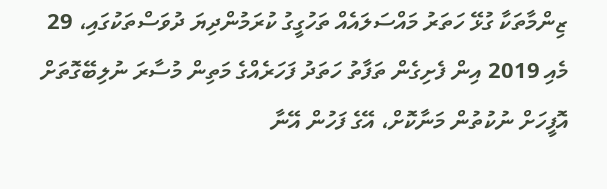ޒިންމާތަކާ ގުޅޭ ހަތަރު މައްސަލައެއް ތަހުގީގު ކުރަމުންދިޔަ ދުވަސްތަކުގައި، 29 މެއި 2019 އިން ފެށިގެން ތަފާތު ހަތަދު ފަހަރެއްގެ މަތިން މުސާރަ ނުލިބޭގޮތަށް އޮފީހަށް ނުކުތުން މަނާކޮށް، އޭގެ ފަހުން އޭނާ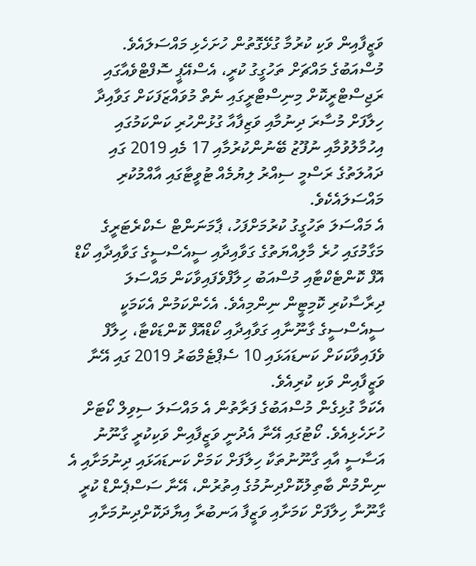ވަޒީފާއިން ވަކި ކުރުމާ ގުޅޭގޮތުން ހުށަހެޅި މައްސަލައެވެ.
މުސްއަބުގެ މައްޗަށް ތަހުގީގު ކުރީ، އެސްއޭޕީ ސޮފްޓްވެއާގައި ރަޖިސްޓްރީކޮށް މިނިސްޓްރީގައި ނެތް މުވައްޒަފަކަށް ގަވާއިދާ ހިލާފަށް މުސާރަ ދިނުމާއި ވަޒިފާއާ ގުޅުންހުރި ކަންކަމުގައި އިހުމާލުވުމާއި ނުފޫޒު ބޭނުންކުރުމާއި 17 މެއި 2019 ގައި ދައުލަތުގެ ރަސްމީ ސިއްރު ލިޔުމެއް ޓުވީޓާގައި އާއްމުކުރި މައްސަލައެކެވެ.
އެ މައްސަލަ ތަހުގީގު ކުރުމަށްފަހު، ޕާމަނަންޓް ސެކްރެޓަރީގެ މަގާމުގައި ހުރެ މާލިއްޔަތުގެ ގަވާއިދާއި ސީއެސްސީގެ ގަވާއިދާއި ކޯޑް އޮފް ކޮންޓެކްޓާއި މުސްއަބު ހިލާފްވެފައިވާކަން މައްސަލަ ދިރާސާކުރި ކޮމިޓީން ނިންމިއެވެ. އެހެންކަމުން އެކަމަކީ ސީއެސްސީގެ ގާނޫނާއި ގަވާއިދާއި ކޯޑްއޮފް ކޮންޑަކްޓާ، ހިލާފް ވެފައިވާކަކަށް ކަނޑައަޅައި 10 ސެޕްޓެމްބަރު 2019 ގައި އޭނާ ވަޒީފާއިން ވަކި ކުރިއެވެ.
އެކަމާ ގުޅިގެން މުސްއަބުގެ ފަރާތުން އެ މައްސަލަ ސިވިލް ކޯޓަށް ހުށަހެޅިއެވެ. ކޯޓުގައި އޭނާ އެދުނީ ވަޒީފާއިން ވަކިކުރީ ގާނޫނު އަސާސީ އާއި ގާނޫނުތަކާ ހިލާފަށް ކަމަށް ކަނޑައަޅައި ދިނުމަށާއި އެ ނިންމުން ބާތިލުކޮށްދިނުމުގެ އިތުރުން، އޭނާ ސަސްޕެންޑް ކުރީ ގާނޫނާ ހިލާފަށް ކަމަށާއި ވަޒީފާ އަނބުރާ އިޔާދަކޮށްދިނުމަށާއި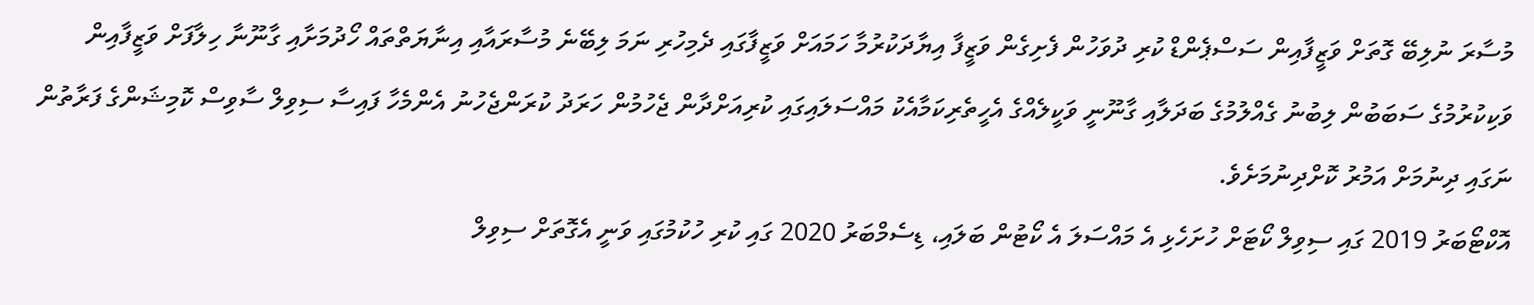މުސާރަ ނުލިބޭ ގޮތަށް ވަޒީފާއިން ސަސްޕެންޑް ކުރި ދުވަހުން ފެށިގެން ވަޒީފާ އިޔާދަކުރުމާ ހަމައަށް ވަޒީފާގައި ދެމިހުރި ނަމަ ލިބޭނެ މުސާރައާއި އިނާޔަތްތައް ހޯދުމަށާއި ގާނޫނާ ހިލާފަށް ވަޒީފާއިން ވަކިކުރުމުގެ ސަބަބުން ލިބުނު ގެއްލުމުގެ ބަދަލާއި ގާނޫނީ ވަކީލެއްގެ އެހީތެރިކަމާއެކު މައްސަލައިގައި ކުރިއަށްދާން ޖެހުމުން ހަރަދު ކުރަންޖެހުނު އެންމެހާ ފައިސާ ސިވިލް ސާވިސް ކޮމިޝަންގެ ފަރާތުން ނަގައި ދިނުމަށް އަމުރު ކޮށްދިނުމަށެވެ.
އޮކްޓޯބަރު 2019 ގައި ސިވިލް ކޯޓަށް ހުށަހެޅި އެ މައްސަލަ އެ ކޯޓުން ބަލައި، ޑިސެމްބަރު 2020 ގައި ކުރި ހުކުމުގައި ވަނީ އެގޮތަށް ސިވިލް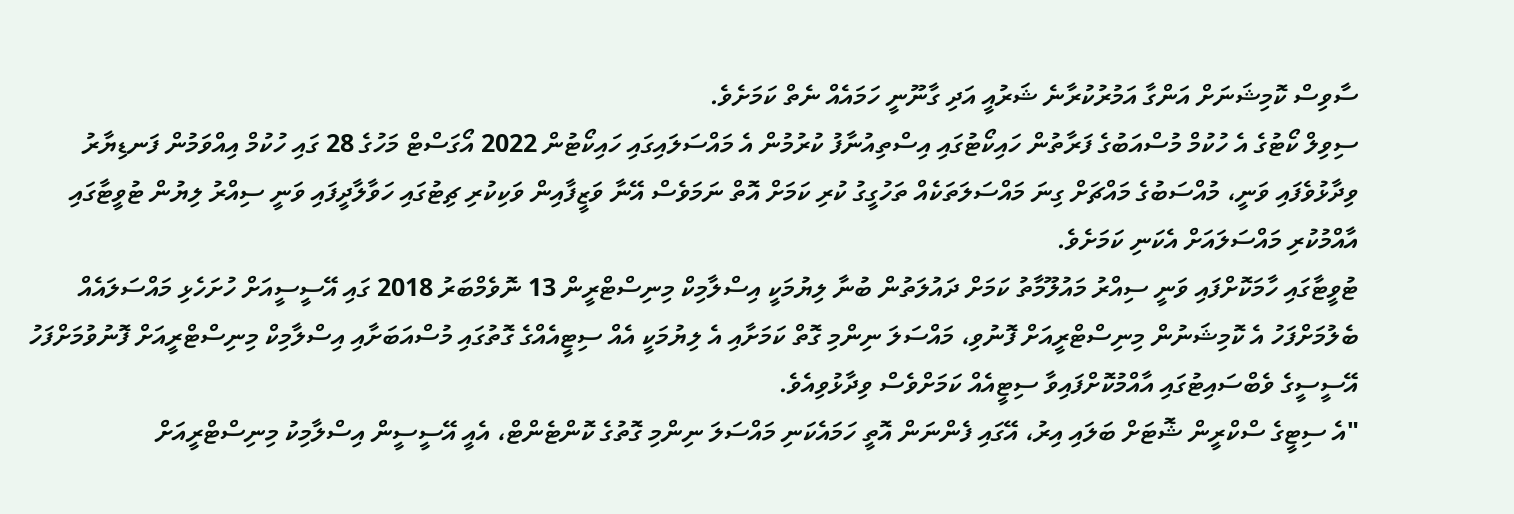ސާވިސް ކޮމިޝަނަށް އަންގާ އަމުރުކުރާނެ ޝަރުއީ އަދި ގާނޫނީ ހަމައެއް ނެތް ކަމަށެވެ.
ސިވިލް ކޯޓުގެ އެ ހުކުމް މުސްއަބުގެ ފަރާތުން ހައިކޯޓުގައި އިސްތިއުނާފު ކުރުމުން އެ މައްސަލައިގައި ހައިކޯޓުން 2022 އޯގަސްޓް މަހުގެ 28 ގައި ހުކުމް އިއްވަމުން ފަނޑިޔާރު ވިދާޅުވެފައި ވަނީ، މުއްސަބުގެ މައްޗަށް ގިނަ މައްސަލަތަކެއް ތަހުގީގު ކުރި ކަމަށް އޮތް ނަމަވެސް އޭނާ ވަޒީފާއިން ވަކިކުރި ޗިޓުގައި ހަވާލާދީފައި ވަނީ ސިއްރު ލިޔުން ޓުވީޓާގައި އާއްމުކުރި މައްސަލައަށް އެކަނި ކަމަށެވެ.
ޓުވީޓާގައި ހާމަކޮށްފައި ވަނީ ސިއްރު މައުލޫމާތު ކަމަށް ދައުލަތުން ބުނާ ލިޔުމަކީ އިސްލާމިކް މިނިސްޓްރީން 13 ނޮވެމްބަރު 2018 ގައި އޭސީސީއަށް ހުށަހެޅި މައްސަލައެއް ބެލުމަށްފަހު އެ ކޮމިޝަނުން މިނިސްޓްރީއަށް ފޮނުވި، މައްސަލަ ނިންމި ގޮތް ކަމަށާއި އެ ލިޔުމަކީ އެއް ސިޓީއެއްގެ ގޮތުގައި މުސްއަބަށާއި އިސްލާމިކް މިނިސްޓްރީއަށް ފޮނުވުމަށްފަހު އޭސީސީގެ ވެބްސައިޓުގައި އާއްމުކޮށްފައިވާ ސިޓީއެއް ކަމަށްވެސް ވިދާޅުވިއެވެ.
"އެ ސިޓީގެ ސްކްރީން ޝޮޓަށް ބަލައި އިރު، އޭގައި ފެންނަން އޮތީ ހަމައެކަނި މައްސަލަ ނިންމި ގޮތުގެ ކޮންޓެންޓް، އެއީ އޭސީސީން އިސްލާމިކު މިނިސްޓްރީއަށް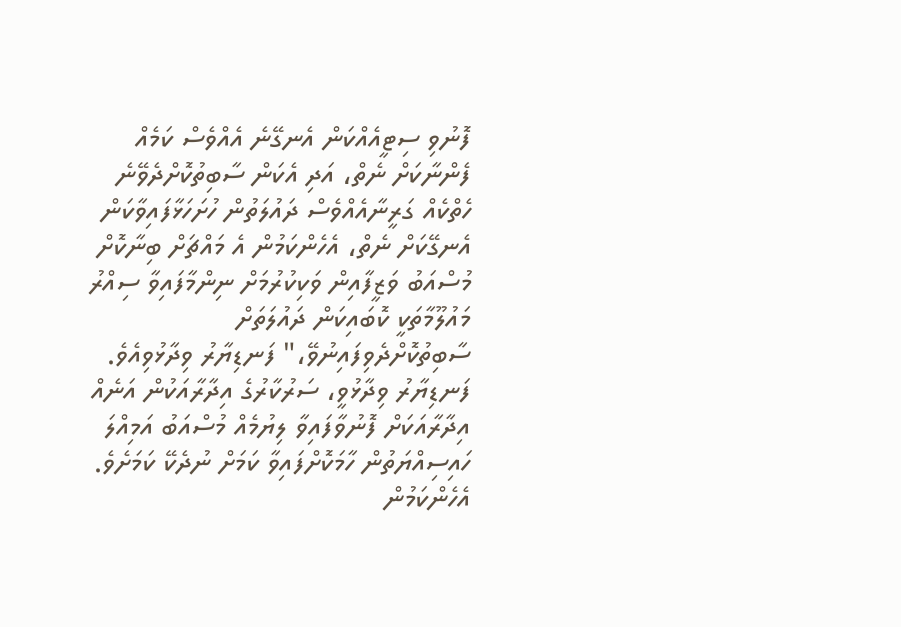ފޮނުވި ސިޓީއެއްކަން އެނގޭނެ އެއްވެސް ކަމެއް ފެންނާކަށް ނެތް، އަދި އެކަން ސާބިތުކޮށްދެވޭނެ ހެތްކެއް ގަރީނާއެއްވެސް ދައުލަތުން ހުށަހަޅާފައިވާކަން އެނގޭކަށް ނެތް، އެހެންކަމުން އެ މައްޗަށް ބިނާކޮށް މުސްއަބު ވަޒީފާއިން ވަކިކުރުމަށް ނިންމާފައިވާ ސިއްރު މައުލޫމާތަކީ ކޮބައިކަން ދައުލަތަށް ސާބިތުކޮށްދެވިފައިނުވޭ،" ފަނޑިޔާރު ވިދާޅުވިއެވެ.
ފަނޑިޔާރު ވިދާޅުވީ، ސަރުކާރުގެ އިދާރާއަކުން އަނެއް އިދާރާއަކަށް ފޮނުވާފައިވާ ލިޔުމެއް މުސްއަބު އަމިއްލަ ހައިސިއްޔަތުން ހާމަކޮށްފައިވާ ކަމަށް ނުދެކޭ ކަމަށެވެ. އެހެންކަމުން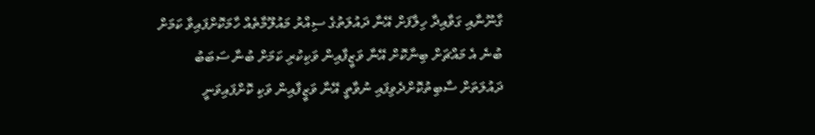ގާނޫނާއި ގަވާއިދާ ހިލާފަށް އޭނާ ދައުލަތުގެ ސިއްރު މައުލޫމާތެއް ހާމަކޮށްފައިވާ ކަމަށް ބުނެ އެ މައްޗަށް ބިނާކޮށް އޭނާ ވަޒީފާއިން ވަކިކުރި ކަމަށް ބުނާ ސަބަބު ދައުލަތަށް ސާބިތުކޮށްދެވިފައި ނުވާތީ އޭނާ ވަޒީފާއިން ވަކި ކޮށްފައިވަނީ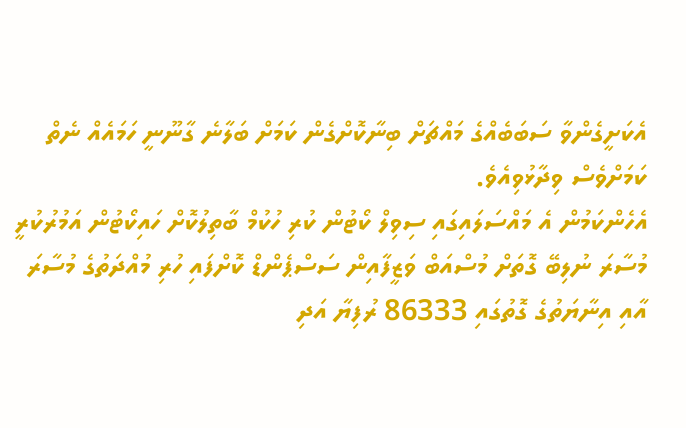އެކަށީގެންވާ ސަބަބެއްގެ މައްޗަށް ބިނާކޮށްގެން ކަމަށް ބަލާނެ ގާނޫނީ ހަމައެއް ނެތް ކަމަށްވެސް ވިދާޅުވިއެވެ.
އެހެންކަމުން އެ މައްސަލައިގައި ސިވިލް ކޯޓުން ކުރި ހުކުމް ބާތިލުކޮށް ހައިކޯޓުން އަމުރުކުރީ މުސާރަ ނުލިބޭ ގޮތަށް މުސްއަބް ވަޒީފާއިން ސަސްޕެންޑް ކޮށްފައި ހުރި މުއްދަތުގެ މުސާރަ އާއި އިނާޔަތުގެ ގޮތުގައި 86333 ރުފިޔާ އަދި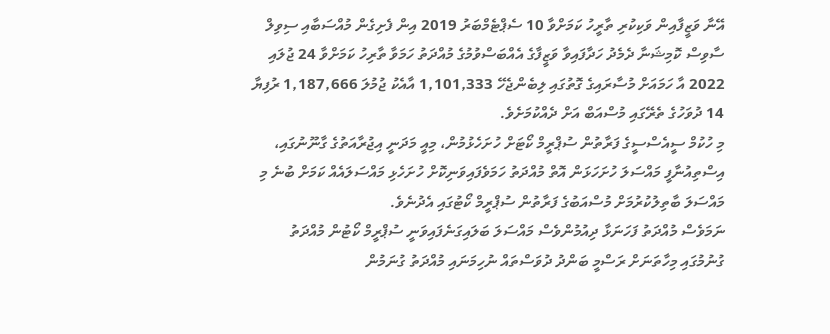އޭނާ ވަޒީފާއިން ވަކިކުރި ތާރީހު ކަމަށްވާ 10 ސެޕްޓެމްބަރު 2019 އިން ފެށިގެން މުއްސަބާއި ސިވިލް ސާވިސް ކޮމިޝަނާ ދެމެދު ހަދާފައިވާ ވަޒީފާގެ އެއްބަސްވުމުގެ މުއްދަތު ހަމަވާ ތާރިހު ކަމަށްވާ 24 ޖުލައި 2022 އާ ހަމައަށް މުސާރައިގެ ގޮތުގައި ލިބެންޖެހޭ 1,101,333 އާއެކު ޖުމުލަ 1,187,666 ރުފިޔާ 14 ދުވަހުގެ ތެރޭގައި މުސްއަބް އަށް ދެއްކުމަށެވެ.
މި ހުކުމް ސީއެސްސީގެ ފަރާތުން ސުޕްރީމް ކޯޓަށް ހުށަހެޅުމުން، މިއީ މަދަނީ އިޖުރާއަތުގެ ގާނޫނުގައި، އިސްތިއުނާފީ މައްސަލަ ހުށަހަޅަން އޮތް މުއްދަތު ހަމަވެފައިވަނިކޮށް ހުށަހެޅި މައްސަލައެއް ކަމަށް ބުނެ މި މައްސަލަ ބާތިލުކުރުމަށް މުސްއަބުގެ ފަރާތުން ސުޕްރީމް ކޯޓުގައި އެދުނެވެ.
ނަމަވެސް މުއްދަތު ފަހަނަޅާ ދިއުމުންވެސް މައްސަލަ ބަލައިގަނެފައިވަނީ ސުޕްރީމް ކޯޓުން މުއްދަތު ގުނުމުގައި މިހާތަނަށް ރަސްމީ ބަންދު ދުވަސްތައް ނުހިމަނައި މުއްދަތު ގުނަމުން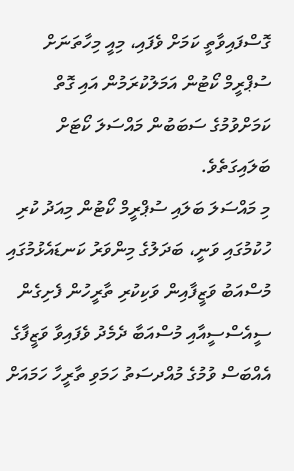ގޮސްފައިވާތީ ކަމަށް ވެފައި، މިއީ މިހާތަނަށް ސުޕްރީމް ކޯޓުން އަމަލުކުރަމުން އައި ގޮތް ކަމަށްވުމުގެ ސަބަބުން މައްސަލަ ކޯޓަށް ބަލައިގަތެވެ.
މި މައްސަލަ ބަލައި ސުޕްރީމް ކޯޓުން މިއަދު ކުރި ހުކުމުގައި ވަނީ، ބަދަލުގެ މިންވަރު ކަނޑައެޅުމުގައި މުސްއަބު ވަޒީފާއިން ވަކިކުރި ތާރީހުން ފެށިގެން ސީއެސްސީއާއި މުސްއަބާ ދެމެދު ވެފައިވާ ވަޒީފާގެ އެއްބަސް ވުމުގެ މުއްދސަތު ހަމަވި ތާރީހާ ހަމައަށް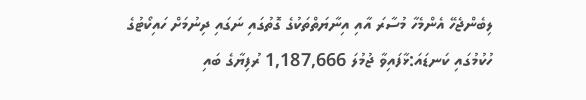ލިބެންޖެހޭ އެންމެހާ މުސާރަ އާއި އިނާޔަތްތަކުގެ ގޮތުގައި ނަގައި ދިނުމަށް ހައިކޯޓުގެ ހުކުމުގައި ކަނޑައަ:ޅާފައިވާ ޖުމުލަ 1,187,666 ރުފިޔާގެ ބައި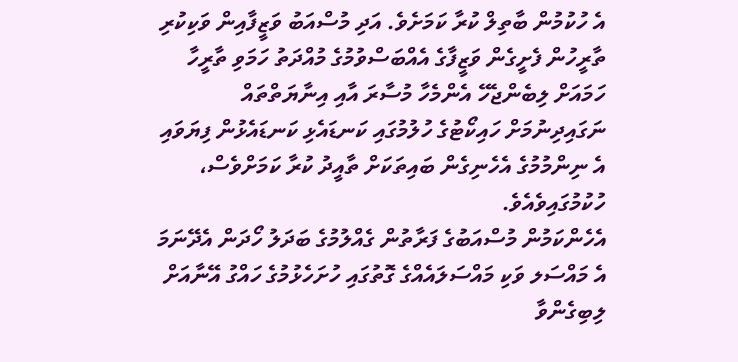އެ ހުކުމުން ބާތިލް ކުރާ ކަމަށެވެ. އަދި މުސްއަބު ވަޒީފާއިން ވަކިކުރި ތާރީހުން ފެށީގެން ވަޒީފާގެ އެއްބަސްވުމުގެ މުއްދަތު ހަމަވި ތާރީހާ ހަމައަށް ލިބެންޖެހޭ އެންމެހާ މުސާރަ އާއި އިނާޔަތްތައް ނަގައިދިނުމަށް ހައިކޯޓުގެ ހުލުމުގައި ކަނޑައެޅި ކަނޑައެޅުން ފިޔަވައި އެ ނިންމުމުގެ އެހެނިގެން ބައިތަކަށް ތާއީދު ކުރާ ކަމަށްވެސް، ހުކުމުގައިވެއެވެ.
އެހެންކަމުން މުސްއަބުގެ ފަރާތުން ގެއްލުމުގެ ބަދަލު ހޯދަން އެދޭނަމަ އެ މައްސަލ ވަކި މައްސަލައެއްގެ ގޮތުގައި ހުށަހެޅުމުގެ ހައްގު އޭނާއަށް ލިބިގެންވާ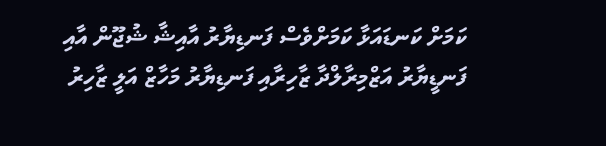ކަމަށް ކަނޑައަޅާ ކަމަށްވެސް ފަނޑިޔާރު އާއިޝާ ޝުޖޫން އާއި ފަނޑީޔާރު އަޒްމިރާލްދާ ޒާހިރާއި ފަނޑިޔާރު މަހާޒް އަލީ ޒާހިރު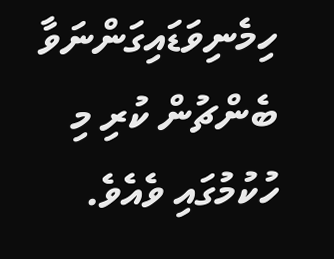ހިމެނިވަޑައިގަންނަވާ ބެންޗުން ކުރި މި ހުކުމުގައި ވެއެވެ.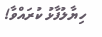ހިޔާލުފާޅު ކުރައްވާ!